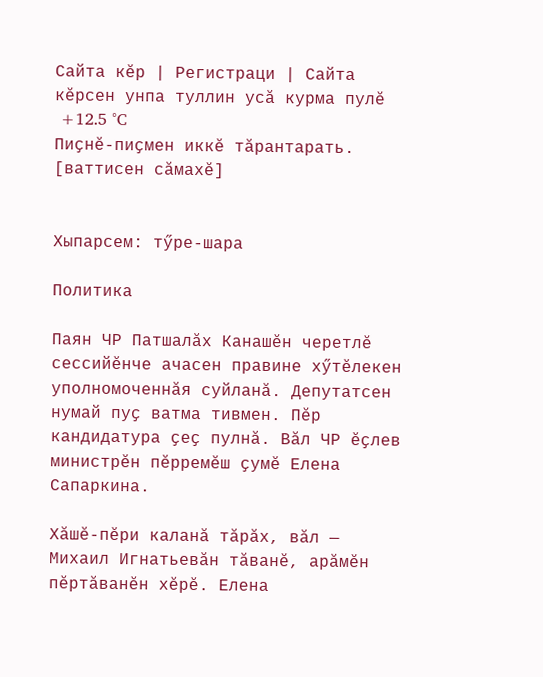Сайта кӗр | Регистраци | Сайта кӗрсен унпа туллин усӑ курма пулӗ
 +12.5 °C
Пиҫнӗ-пиҫмен иккӗ тӑрантарать.
[ваттисен сӑмахӗ]


Хыпарсем: тӳре-шара

Политика

Паян ЧР Патшалӑх Канашӗн черетлӗ сессийӗнче ачасен правине хӳтӗлекен уполномоченнӑя суйланӑ. Депутатсен нумай пуҫ ватма тивмен. Пӗр кандидатура ҫеҫ пулнӑ. Вӑл ЧР ӗҫлев министрӗн пӗрремӗш ҫумӗ Елена Сапаркина.

Хӑшӗ-пӗри каланӑ тӑрӑх, вӑл — Михаил Игнатьевӑн тӑванӗ, арӑмӗн пӗртӑванӗн хӗрӗ. Елена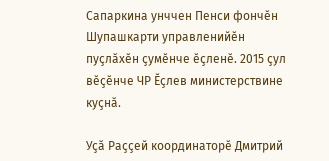Сапаркина унччен Пенси фончӗн Шупашкарти управленийӗн пуҫлӑхӗн ҫумӗнче ӗҫленӗ. 2015 ҫул вӗҫӗнче ЧР Ӗҫлев министерствине куҫнӑ.

Уҫӑ Раҫҫей координаторӗ Дмитрий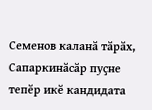Семенов каланӑ тӑрӑх, Сапаркинӑсӑр пуҫне тепӗр икӗ кандидата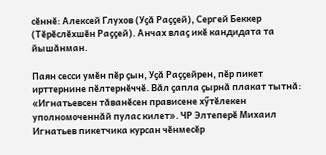сӗннӗ: Алексей Глухов (Уҫӑ Раҫҫей), Сергей Беккер (Тӗрӗслӗхшӗн Раҫҫей). Анчах влаҫ икӗ кандидата та йышӑнман.

Паян сесси умӗн пӗр ҫын, Уҫӑ Раҫҫейрен, пӗр пикет ирттернине пӗлтернӗччӗ. Вӑл ҫапла ҫырнӑ плакат тытнӑ: «Игнатьевсен тӑванӗсен прависене хӳтӗлекен уполномоченнӑй пулас килет». ЧР Элтеперӗ Михаил Игнатьев пикетчика курсан чӗнмесӗр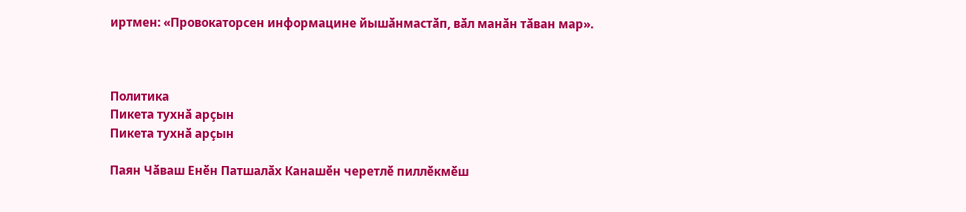иртмен: «Провокаторсен информацине йышӑнмастӑп, вӑл манӑн тӑван мар».



Политика
Пикета тухнӑ арҫын
Пикета тухнӑ арҫын

Паян Чӑваш Енӗн Патшалӑх Канашӗн черетлӗ пиллӗкмӗш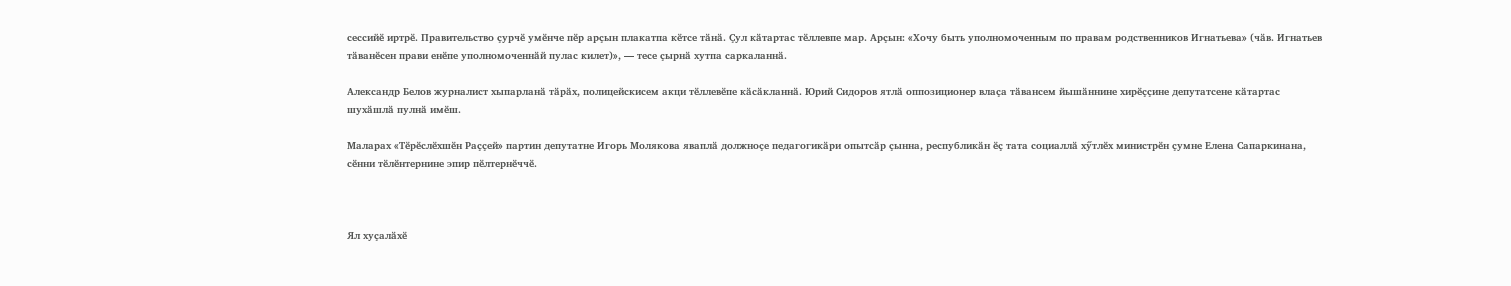сессийӗ иртрӗ. Правительство ҫурчӗ умӗнче пӗр арҫын плакатпа кӗтсе тӑнӑ. Ҫул кӑтартас тӗллевпе мар. Арҫын: «Хочу быть уполномоченным по правам родственников Игнатьева» (чӑв. Игнатьев тӑванӗсен прави енӗпе уполномоченнӑй пулас килет)», — тесе ҫырнӑ хутпа саркаланнӑ.

Александр Белов журналист хыпарланӑ тӑрӑх, полицейскисем акци тӗллевӗпе кӑсӑкланнӑ. Юрий Сидоров ятлӑ оппозиционер влаҫа тӑвансем йышӑннине хирӗҫҫине депутатсене кӑтартас шухӑшлӑ пулнӑ имӗш.

Маларах «Тӗрӗслӗхшӗн Раҫҫей» партин депутатне Игорь Молякова яваплӑ должноҫе педагогикӑри опытсӑр ҫынна, республикӑн ӗҫ тата социаллӑ хӳтлӗх министрӗн ҫумне Елена Сапаркинана, сӗнни тӗлӗнтернине эпир пӗлтернӗччӗ.



Ял хуҫалӑхӗ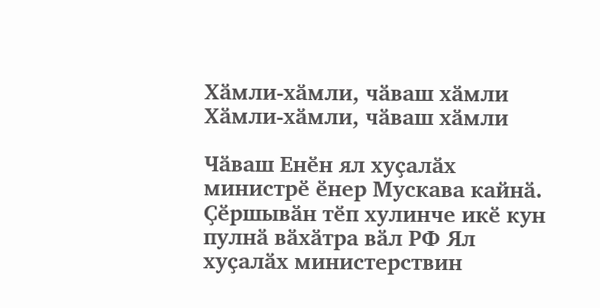Хӑмли-хӑмли, чӑваш хӑмли
Хӑмли-хӑмли, чӑваш хӑмли

Чӑваш Енӗн ял хуҫалӑх министрӗ ӗнер Мускава кайнӑ. Ҫӗршывӑн тӗп хулинче икӗ кун пулнӑ вӑхӑтра вӑл РФ Ял хуҫалӑх министерствин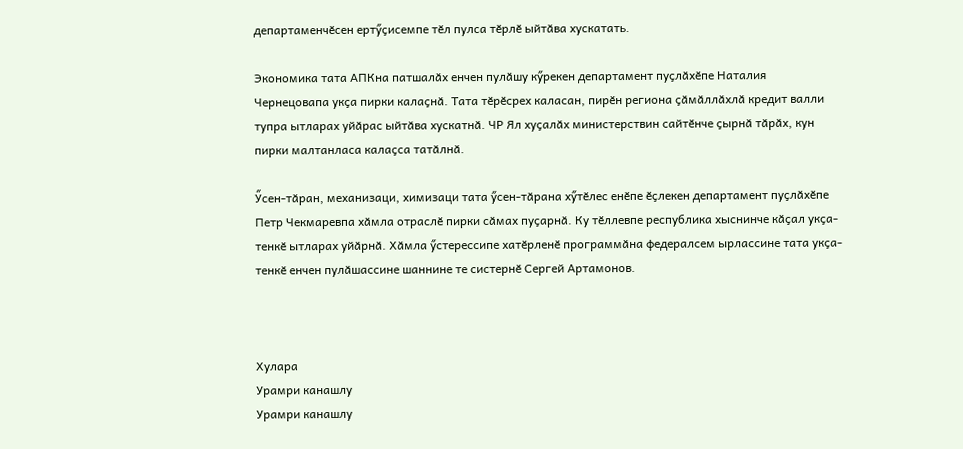департаменчӗсен ертӳҫисемпе тӗл пулса тӗрлӗ ыйтӑва хускатать.

Экономика тата АПКна патшалӑх енчен пулӑшу кӳрекен департамент пуҫлӑхӗпе Наталия Чернецовапа укҫа пирки калаҫнӑ. Тата тӗрӗсрех каласан, пирӗн региона ҫӑмӑллӑхлӑ кредит валли тупра ытларах уйӑрас ыйтӑва хускатнӑ. ЧР Ял хуҫалӑх министерствин сайтӗнче ҫырнӑ тӑрӑх, кун пирки малтанласа калаҫса татӑлнӑ.

Ӳсен-тӑран, механизаци, химизаци тата ӳсен-тӑрана хӳтӗлес енӗпе ӗҫлекен департамент пуҫлӑхӗпе Петр Чекмаревпа хӑмла отраслӗ пирки сӑмах пуҫарнӑ. Ку тӗллевпе республика хыснинче кӑҫал укҫа-тенкӗ ытларах уйӑрнӑ. Хӑмла ӳстерессипе хатӗрленӗ программӑна федералсем ырлассине тата укҫа-тенкӗ енчен пулӑшассине шаннине те систернӗ Сергей Артамонов.



Хулара
Урамри канашлу
Урамри канашлу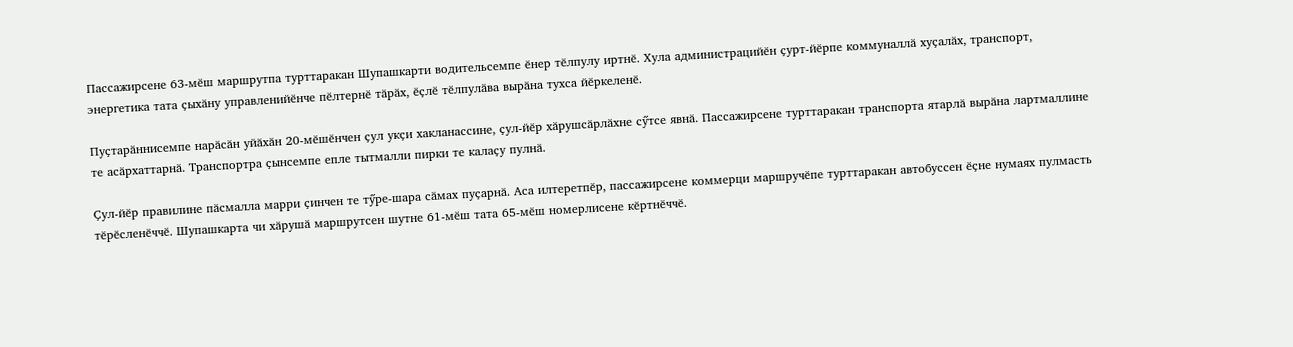Пассажирсене 63-мӗш маршрутпа турттаракан Шупашкарти водительсемпе ӗнер тӗлпулу иртнӗ. Хула администрацийӗн ҫурт-йӗрпе коммуналлӑ хуҫалӑх, транспорт, энергетика тата ҫыхӑну управленийӗнче пӗлтернӗ тӑрӑх, ӗҫлӗ тӗлпулӑва вырӑна тухса йӗркеленӗ.

Пуҫтарӑннисемпе нарӑсӑн уйӑхӑн 20-мӗшӗнчен ҫул укҫи хакланассине, ҫул-йӗр хӑрушсӑрлӑхне сӳтсе явнӑ. Пассажирсене турттаракан транспорта ятарлӑ вырӑна лартмаллине те асӑрхаттарнӑ. Транспортра ҫынсемпе епле тытмалли пирки те калаҫу пулнӑ.

Ҫул-йӗр правилине пӑсмалла марри ҫинчен те тӳре-шара сӑмах пуҫарнӑ. Аса илтеретпӗр, пассажирсене коммерци маршручӗпе турттаракан автобуссен ӗҫне нумаях пулмасть тӗрӗсленӗччӗ. Шупашкарта чи хӑрушӑ маршрутсен шутне 61-мӗш тата 65-мӗш номерлисене кӗртнӗччӗ.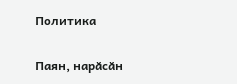Политика

Паян, нарӑсӑн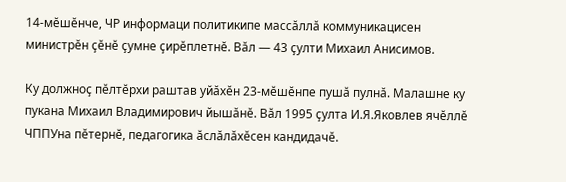14-мӗшӗнче, ЧР информаци политикипе массӑллӑ коммуникацисен министрӗн ҫӗнӗ ҫумне ҫирӗплетнӗ. Вӑл — 43 ҫулти Михаил Анисимов.

Ку должноҫ пӗлтӗрхи раштав уйӑхӗн 23-мӗшӗнпе пушӑ пулнӑ. Малашне ку пукана Михаил Владимирович йышӑнӗ. Вӑл 1995 ҫулта И.Я.Яковлев ячӗллӗ ЧППУна пӗтернӗ, педагогика ӑслӑлӑхӗсен кандидачӗ.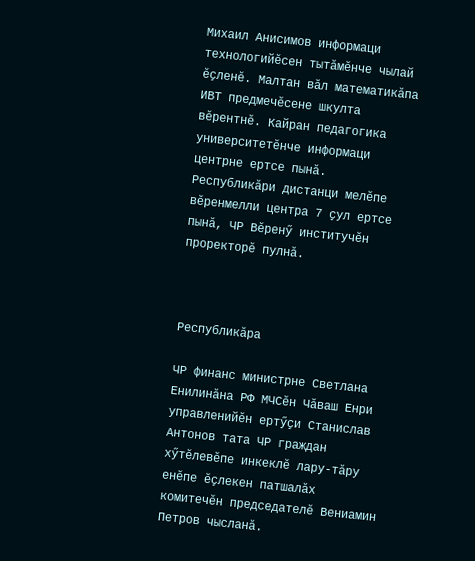Михаил Анисимов информаци технологийӗсен тытӑмӗнче чылай ӗҫленӗ. Малтан вӑл математикӑпа ИВТ предмечӗсене шкулта вӗрентнӗ. Кайран педагогика университетӗнче информаци центрне ертсе пынӑ. Республикӑри дистанци мелӗпе вӗренмелли центра 7 ҫул ертсе пынӑ, ЧР Вӗренӳ институчӗн проректорӗ пулнӑ.



Республикӑра

ЧР финанс министрне Светлана Енилинӑна РФ МЧСӗн Чӑваш Енри управленийӗн ертӳҫи Станислав Антонов тата ЧР граждан хӳтӗлевӗпе инкеклӗ лару-тӑру енӗпе ӗҫлекен патшалӑх комитечӗн председателӗ Вениамин Петров чысланӑ.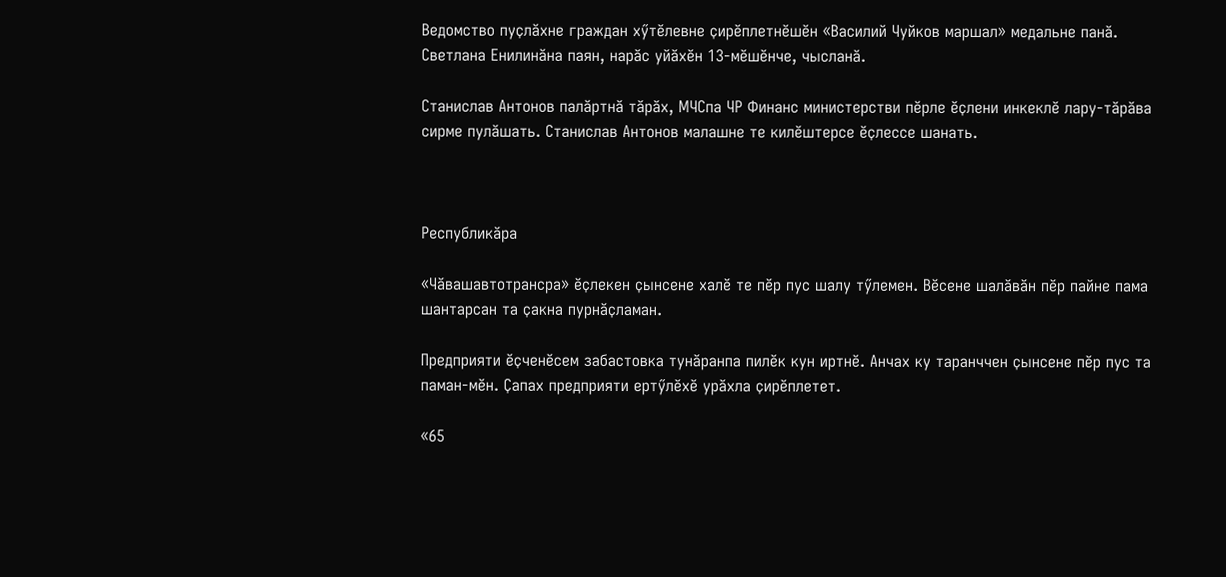Ведомство пуҫлӑхне граждан хӳтӗлевне ҫирӗплетнӗшӗн «Василий Чуйков маршал» медальне панӑ. Светлана Енилинӑна паян, нарӑс уйӑхӗн 13-мӗшӗнче, чысланӑ.

Станислав Антонов палӑртнӑ тӑрӑх, МЧСпа ЧР Финанс министерстви пӗрле ӗҫлени инкеклӗ лару-тӑрӑва сирме пулӑшать. Станислав Антонов малашне те килӗштерсе ӗҫлессе шанать.



Республикӑра

«Чӑвашавтотрансра» ӗҫлекен ҫынсене халӗ те пӗр пус шалу тӳлемен. Вӗсене шалӑвӑн пӗр пайне пама шантарсан та ҫакна пурнӑҫламан.

Предприяти ӗҫченӗсем забастовка тунӑранпа пилӗк кун иртнӗ. Анчах ку таранччен ҫынсене пӗр пус та паман-мӗн. Ҫапах предприяти ертӳлӗхӗ урӑхла ҫирӗплетет.

«65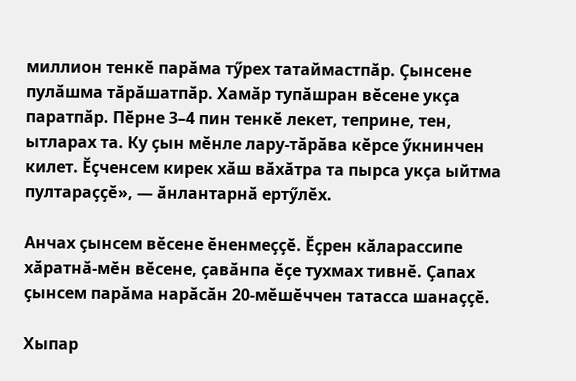миллион тенкӗ парӑма тӳрех татаймастпӑр. Ҫынсене пулӑшма тӑрӑшатпӑр. Хамӑр тупӑшран вӗсене укҫа паратпӑр. Пӗрне 3–4 пин тенкӗ лекет, теприне, тен, ытларах та. Ку ҫын мӗнле лару-тӑрӑва кӗрсе ӳкнинчен килет. Ӗҫченсем кирек хӑш вӑхӑтра та пырса укҫа ыйтма пултараҫҫӗ», — ӑнлантарнӑ ертӳлӗх.

Анчах ҫынсем вӗсене ӗненмеҫҫӗ. Ӗҫрен кӑларассипе хӑратнӑ-мӗн вӗсене, ҫавӑнпа ӗҫе тухмах тивнӗ. Ҫапах ҫынсем парӑма нарӑсӑн 20-мӗшӗччен татасса шанаҫҫӗ.

Хыпар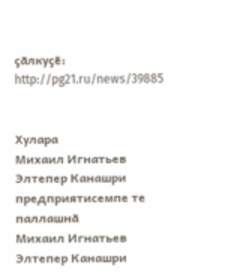ҫӑлкуҫӗ: http://pg21.ru/news/39885


Хулара
Михаил Игнатьев Элтепер Канашри предприятисемпе те паллашнӑ
Михаил Игнатьев Элтепер Канашри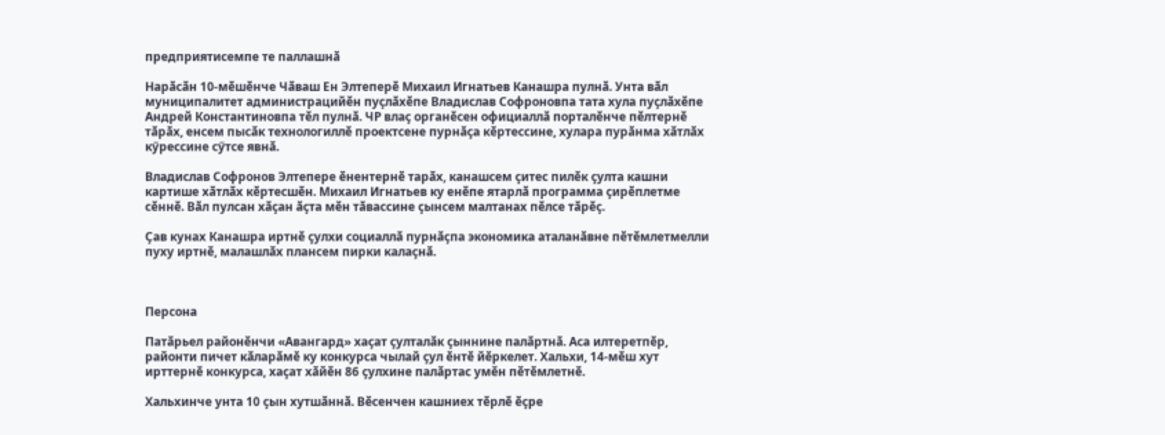предприятисемпе те паллашнӑ

Нарӑсӑн 10-мӗшӗнче Чӑваш Ен Элтеперӗ Михаил Игнатьев Канашра пулнӑ. Унта вӑл муниципалитет администрацийӗн пуҫлӑхӗпе Владислав Софроновпа тата хула пуҫлӑхӗпе Андрей Константиновпа тӗл пулнӑ. ЧР влаҫ органӗсен официаллӑ порталӗнче пӗлтернӗ тӑрӑх, енсем пысӑк технологиллӗ проектсене пурнӑҫа кӗртессине, хулара пурӑнма хӑтлӑх кӳрессине сӳтсе явнӑ.

Владислав Софронов Элтепере ӗнентернӗ тарӑх, канашсем ҫитес пилӗк ҫулта кашни картише хӑтлӑх кӗртесшӗн. Михаил Игнатьев ку енӗпе ятарлӑ программа ҫирӗплетме сӗннӗ. Вӑл пулсан хӑҫан ӑҫта мӗн тӑвассине ҫынсем малтанах пӗлсе тӑрӗҫ.

Ҫав кунах Канашра иртнӗ ҫулхи социаллӑ пурнӑҫпа экономика аталанӑвне пӗтӗмлетмелли пуху иртнӗ, малашлӑх плансем пирки калаҫнӑ.



Персона

Патӑрьел районӗнчи «Авангард» хаҫат ҫулталӑк ҫыннине палӑртнӑ. Аса илтеретпӗр, районти пичет кӑларӑмӗ ку конкурса чылай ҫул ӗнтӗ йӗркелет. Хальхи, 14-мӗш хут ирттернӗ конкурса, хаҫат хӑйӗн 86 ҫулхине палӑртас умӗн пӗтӗмлетнӗ.

Хальхинче унта 10 ҫын хутшӑннӑ. Вӗсенчен кашниех тӗрлӗ ӗҫре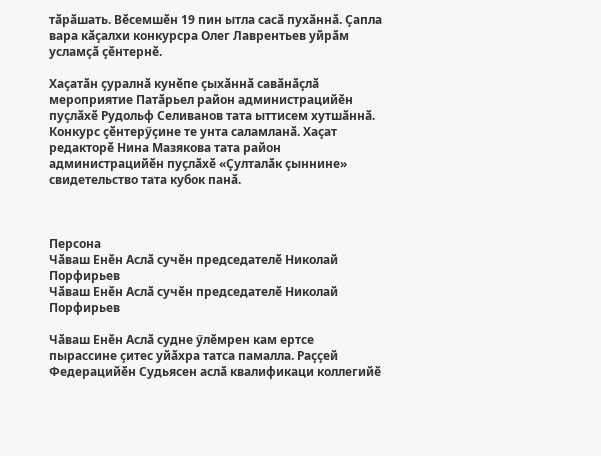тӑрӑшать. Вӗсемшӗн 19 пин ытла сасӑ пухӑннӑ. Ҫапла вара кӑҫалхи конкурсра Олег Лаврентьев уйрӑм усламҫӑ ҫӗнтернӗ.

Хаҫатӑн ҫуралнӑ кунӗпе ҫыхӑннӑ савӑнӑҫлӑ мероприятие Патӑрьел район администрацийӗн пуҫлӑхӗ Рудольф Селиванов тата ыттисем хутшӑннӑ. Конкурс ҫӗнтерӳҫине те унта саламланӑ. Хаҫат редакторӗ Нина Мазякова тата район администрацийӗн пуҫлӑхӗ «Ҫулталӑк ҫыннине» свидетельство тата кубок панӑ.



Персона
Чӑваш Енӗн Аслӑ сучӗн председателӗ Николай Порфирьев
Чӑваш Енӗн Аслӑ сучӗн председателӗ Николай Порфирьев

Чӑваш Енӗн Аслӑ судне ӳлӗмрен кам ертсе пырассине ҫитес уйӑхра татса памалла. Раҫҫей Федерацийӗн Судьясен аслӑ квалификаци коллегийӗ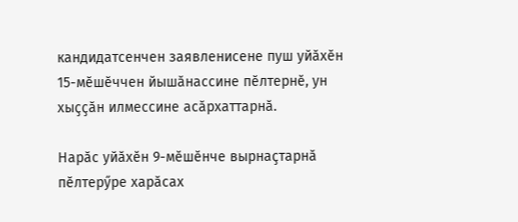кандидатсенчен заявленисене пуш уйӑхӗн 15-мӗшӗччен йышӑнассине пӗлтернӗ, ун хыҫҫӑн илмессине асӑрхаттарнӑ.

Нарӑс уйӑхӗн 9-мӗшӗнче вырнаҫтарнӑ пӗлтерӳре харӑсах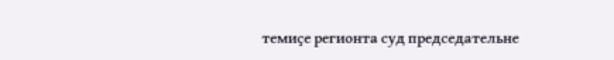темиҫе регионта суд председательне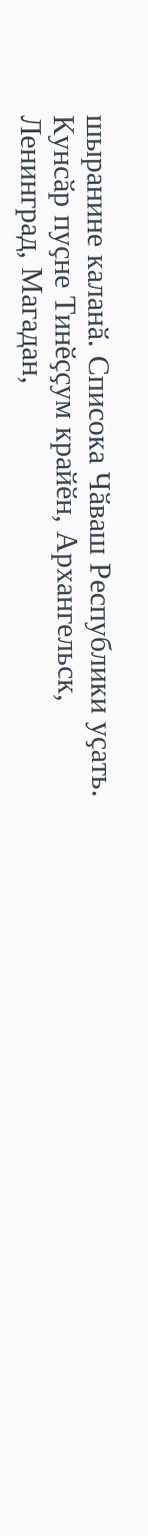шыранине каланӑ. Списока Чӑваш Республики уҫать. Кунсӑр пуҫне Тинӗҫҫум крайӗн, Архангельск, Ленинград, Магадан,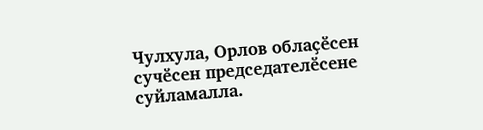Чулхула, Орлов облаҫӗсен сучӗсен председателӗсене суйламалла.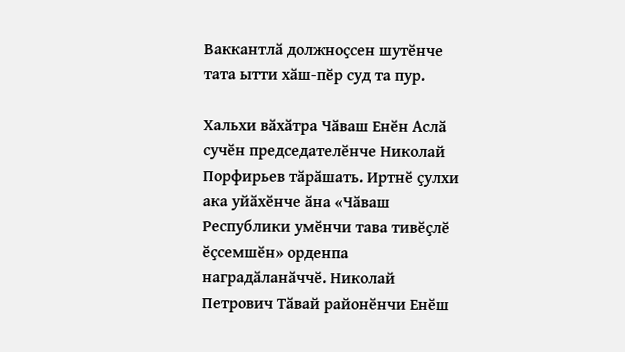Ваккантлӑ должноҫсен шутӗнче тата ытти хӑш-пӗр суд та пур.

Хальхи вӑхӑтра Чӑваш Енӗн Аслӑ сучӗн председателӗнче Николай Порфирьев тӑрӑшать. Иртнӗ ҫулхи ака уйӑхӗнче ӑна «Чӑваш Республики умӗнчи тава тивӗҫлӗ ӗҫсемшӗн» орденпа наградӑланӑччӗ. Николай Петрович Тӑвай районӗнчи Енӗш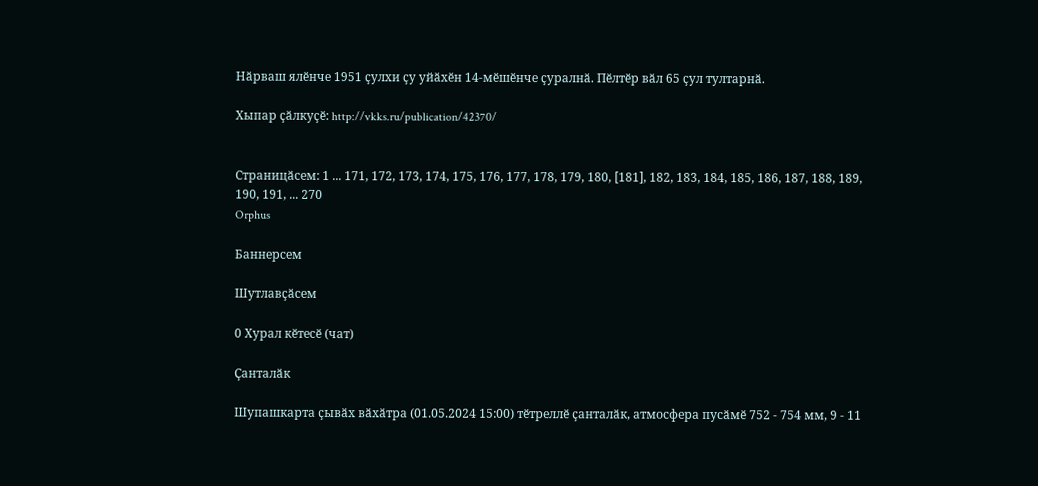Нӑрваш ялӗнче 1951 ҫулхи ҫу уйӑхӗн 14-мӗшӗнче ҫуралнӑ. Пӗлтӗр вӑл 65 ҫул тултарнӑ.

Хыпар ҫӑлкуҫӗ: http://vkks.ru/publication/42370/


Страницӑсем: 1 ... 171, 172, 173, 174, 175, 176, 177, 178, 179, 180, [181], 182, 183, 184, 185, 186, 187, 188, 189, 190, 191, ... 270
Orphus

Баннерсем

Шутлавҫӑсем

0 Хурал кӗтесӗ (чат)

Ҫанталӑк

Шупашкарта ҫывӑх вӑхӑтра (01.05.2024 15:00) тӗтреллӗ ҫанталӑк, атмосфера пусӑмӗ 752 - 754 мм, 9 - 11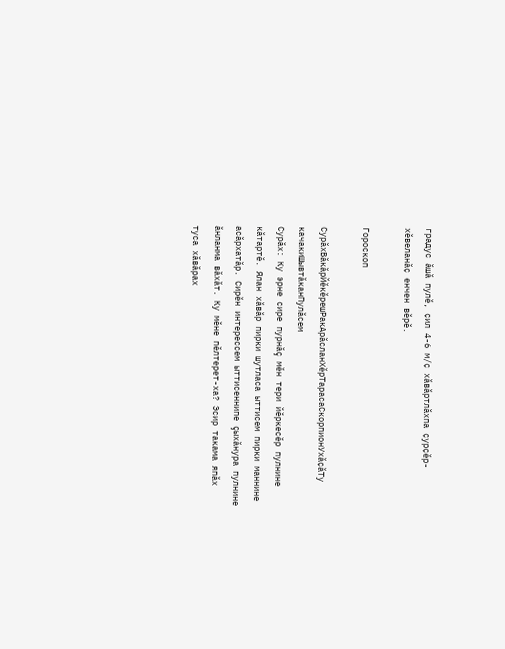градус ӑшӑ пулӗ, ҫил 4-6 м/ҫ хӑвӑртлӑхпа ҫурҫӗр-хӗвеланӑҫ енчен вӗрӗ.

Гороскоп

СурӑхВӑкӑрЙӗкӗрешРакАрӑсланХӗрТарасаСкорпионУхӑҫӑТу качакиШывтӑканПулӑсем
Сурӑх: Ку эрне сире пурнăç мĕн тери йĕркесĕр пулнине кăтартĕ. Ялан хăвăр пирки шутласа ыттисем пирки маннине асăрхатăр. Сирĕн интерессем ыттисеннипе çыхăнура пулнине ăнланма вăхăт. Ку мĕне пĕлтерет-ха? Эсир такама япăх туса хăвăрах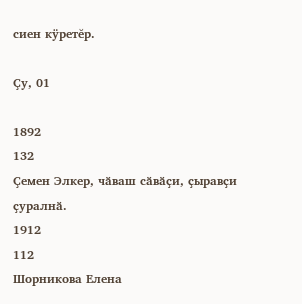сиен кÿретĕр.

Ҫу, 01

1892
132
Ҫемен Элкер, чӑваш сӑвӑҫи, ҫыравҫи ҫуралнӑ.
1912
112
Шорникова Елена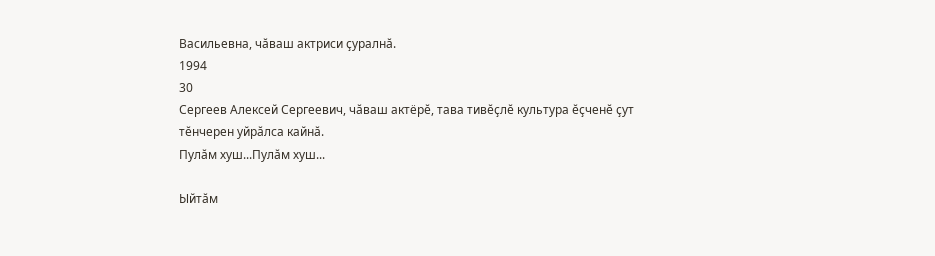Васильевна, чӑваш актриси ҫуралнӑ.
1994
30
Сергеев Алексей Сергеевич, чӑваш актёрӗ, тава тивӗҫлӗ культура ӗҫченӗ ҫут тӗнчерен уйрӑлса кайнӑ.
Пулӑм хуш...Пулӑм хуш...

Ыйтӑм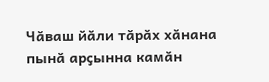Чӑваш йӑли тӑрӑх хӑнана пынӑ арҫынна камӑн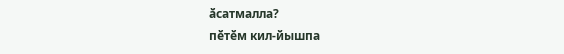ӑсатмалла?
пӗтӗм кил-йышпа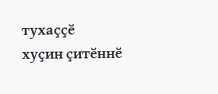тухаҫҫӗ
хуҫин ҫитӗннӗ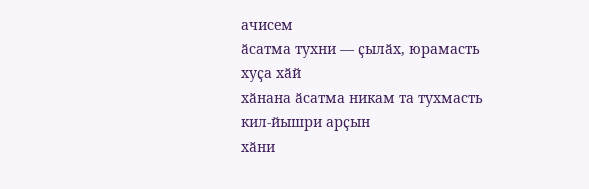ачисем
ӑсатма тухни — ҫылӑх, юрамасть
хуҫа хӑй
хӑнана ӑсатма никам та тухмасть
кил-йышри арҫын
хӑни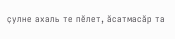ҫулне ахаль те пӗлет, ӑсатмасӑр та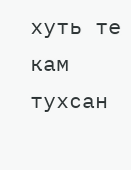хуть те кам тухсан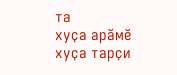та
хуҫа арӑмӗ
хуҫа тарҫи